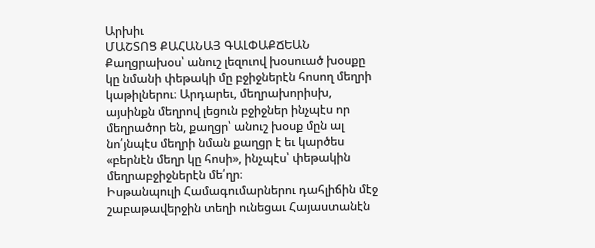Արխիւ
ՄԱՇՏՈՑ ՔԱՀԱՆԱՅ ԳԱԼՓԱՔՃԵԱՆ
Քաղցրախօս՝ անուշ լեզուով խօսուած խօսքը կը նմանի փեթակի մը բջիջներէն հոսող մեղրի կաթիլներու։ Արդարեւ, մեղրախորիսխ, այսինքն մեղրով լեցուն բջիջներ ինչպէս որ մեղրածոր են, քաղցր՝ անուշ խօսք մըն ալ նո՛յնպէս մեղրի նման քաղցր է եւ կարծես «բերնէն մեղր կը հոսի», ինչպէս՝ փեթակին մեղրաբջիջներէն մե՛ղր։
Իսթանպուլի Համագումարներու դահլիճին մէջ շաբաթավերջին տեղի ունեցաւ Հայաստանէն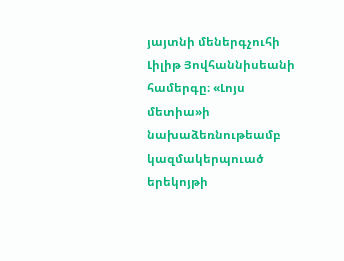յայտնի մեներգչուհի Լիլիթ Յովհաննիսեանի համերգը։ «Լոյս մետիա»ի նախաձեռնութեամբ կազմակերպուած երեկոյթի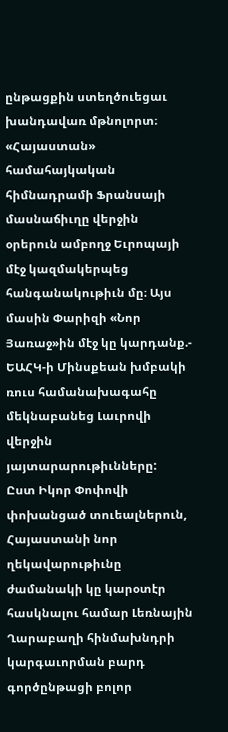ընթացքին ստեղծուեցաւ խանդավառ մթնոլորտ։
«Հայաստան» համահայկական հիմնադրամի Ֆրանսայի մասնաճիւղը վերջին օրերուն ամբողջ Եւրոպայի մէջ կազմակերպեց հանգանակութիւն մը։ Այս մասին Փարիզի «Նոր Յառաջ»ին մէջ կը կարդանք.-
ԵԱՀԿ-ի Մինսքեան խմբակի ռուս համանախագահը մեկնաբանեց Լաւրովի վերջին յայտարարութիւնները:
Ըստ Իկոր Փոփովի փոխանցած տուեալներուն, Հայաստանի նոր ղեկավարութիւնը ժամանակի կը կարօտէր հասկնալու համար Լեռնային Ղարաբաղի հինմախնդրի կարգաւորման բարդ գործընթացի բոլոր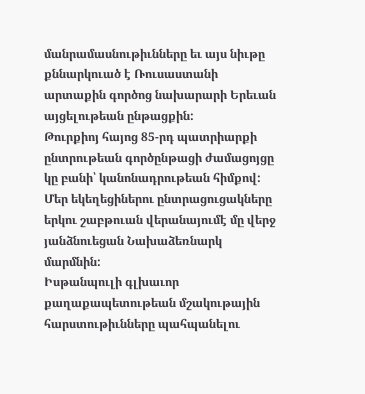մանրամասնութիւնները եւ այս նիւթը քննարկուած է Ռուսաստանի արտաքին գործոց նախարարի Երեւան այցելութեան ընթացքին:
Թուրքիոյ հայոց 85-րդ պատրիարքի ընտրութեան գործընթացի ժամացոյցը կը բանի՝ կանոնադրութեան հիմքով:
Մեր եկեղեցիներու ընտրացուցակները երկու շաբթուան վերանայումէ մը վերջ յանձնուեցան Նախաձեռնարկ մարմնին:
Իսթանպուլի գլխաւոր քաղաքապետութեան մշակութային հարստութիւնները պահպանելու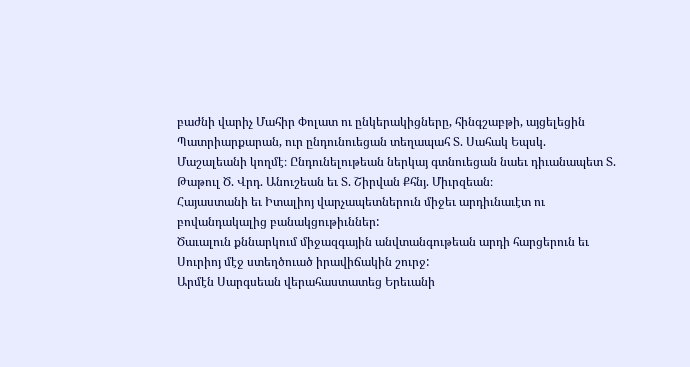բաժնի վարիչ Մահիր Փոլատ ու ընկերակիցները, հինգշաբթի, այցելեցին Պատրիարքարան, ուր ընդունուեցան տեղապահ Տ. Սահակ Եպսկ. Մաշալեանի կողմէ։ Ընդունելութեան ներկայ գտնուեցան նաեւ դիւանապետ Տ. Թաթուլ Ծ. Վրդ. Անուշեան եւ Տ. Շիրվան Քհնյ. Միւրզեան։
Հայաստանի եւ Իտալիոյ վարչապետներուն միջեւ արդիւնաւէտ ու բովանդակալից բանակցութիւններ:
Ծաւալուն քննարկում միջազգային անվտանգութեան արդի հարցերուն եւ Սուրիոյ մէջ ստեղծուած իրավիճակին շուրջ:
Արմէն Սարգսեան վերահաստատեց Երեւանի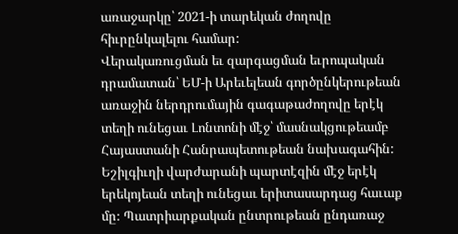առաջարկը՝ 2021-ի տարեկան ժողովը հիւրընկալելու համար:
Վերակառուցման եւ զարգացման եւրոպական դրամատան՝ ԵՄ-ի Արեւելեան գործընկերութեան առաջին ներդրումային գագաթաժողովը երէկ տեղի ունեցաւ Լոնտոնի մէջ՝ մասնակցութեամբ Հայաստանի Հանրապետութեան նախագահին:
Եշիլգիւղի վարժարանի պարտէզին մէջ երէկ երեկոյեան տեղի ունեցաւ երիտասարդաց հաւաք մը։ Պատրիարքական ընտրութեան ընդառաջ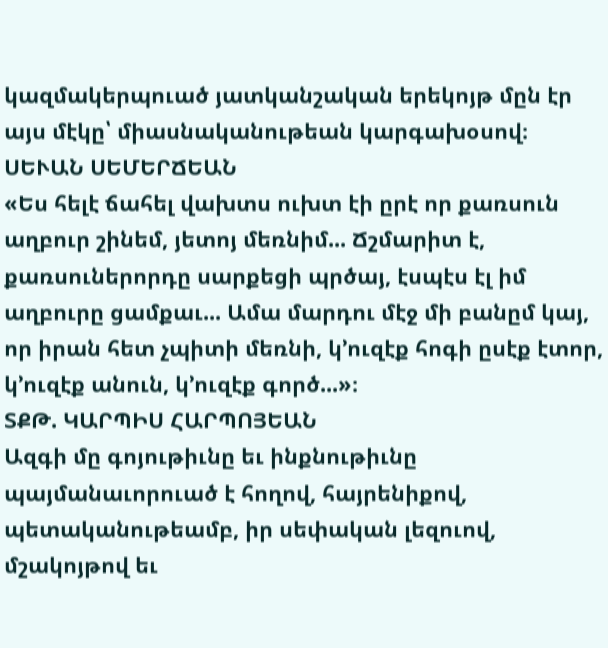կազմակերպուած յատկանշական երեկոյթ մըն էր այս մէկը՝ միասնականութեան կարգախօսով։
ՍԵՒԱՆ ՍԵՄԵՐՃԵԱՆ
«Ես հելէ ճահել վախտս ուխտ էի ըրէ որ քառսուն աղբուր շինեմ, յետոյ մեռնիմ... Ճշմարիտ է, քառսուներորդը սարքեցի պրծայ, էսպէս էլ իմ աղբուրը ցամքաւ... Ամա մարդու մէջ մի բանըմ կայ, որ իրան հետ չպիտի մեռնի, կ՚ուզէք հոգի ըսէք էտոր, կ՚ուզէք անուն, կ՚ուզէք գործ...»։
ՏՔԹ. ԿԱՐՊԻՍ ՀԱՐՊՈՅԵԱՆ
Ազգի մը գոյութիւնը եւ ինքնութիւնը պայմանաւորուած է հողով, հայրենիքով, պետականութեամբ, իր սեփական լեզուով, մշակոյթով եւ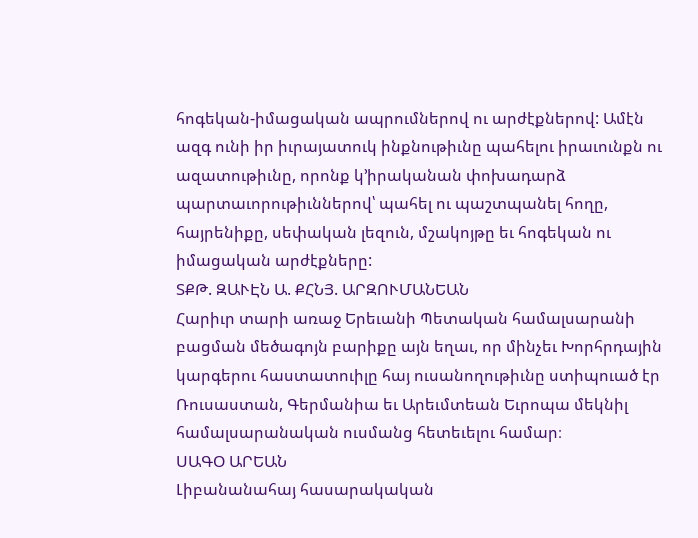հոգեկան-իմացական ապրումներով ու արժէքներով: Ամէն ազգ ունի իր իւրայատուկ ինքնութիւնը պահելու իրաւունքն ու ազատութիւնը, որոնք կ՚իրականան փոխադարձ պարտաւորութիւններով՝ պահել ու պաշտպանել հողը, հայրենիքը, սեփական լեզուն, մշակոյթը եւ հոգեկան ու իմացական արժէքները:
ՏՔԹ. ԶԱՒԷՆ Ա. ՔՀՆՅ. ԱՐԶՈՒՄԱՆԵԱՆ
Հարիւր տարի առաջ Երեւանի Պետական համալսարանի բացման մեծագոյն բարիքը այն եղաւ, որ մինչեւ Խորհրդային կարգերու հաստատուիլը հայ ուսանողութիւնը ստիպուած էր Ռուսաստան, Գերմանիա եւ Արեւմտեան Եւրոպա մեկնիլ համալսարանական ուսմանց հետեւելու համար։
ՍԱԳՕ ԱՐԵԱՆ
Լիբանանահայ հասարակական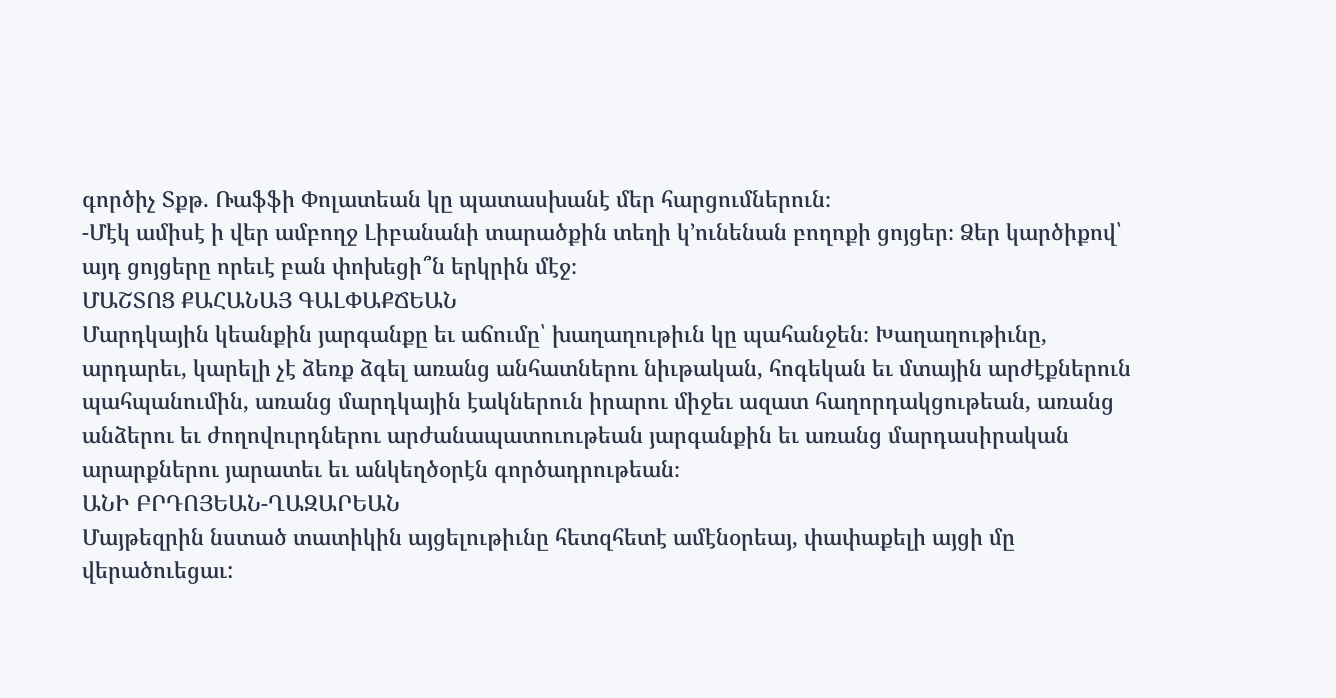գործիչ Տքթ. Ռաֆֆի Փոլատեան կը պատասխանէ մեր հարցումներուն։
-Մէկ ամիսէ ի վեր ամբողջ Լիբանանի տարածքին տեղի կ՚ունենան բողոքի ցոյցեր։ Ձեր կարծիքով՝ այդ ցոյցերը որեւէ բան փոխեցի՞ն երկրին մէջ։
ՄԱՇՏՈՑ ՔԱՀԱՆԱՅ ԳԱԼՓԱՔՃԵԱՆ
Մարդկային կեանքին յարգանքը եւ աճումը՝ խաղաղութիւն կը պահանջեն։ Խաղաղութիւնը, արդարեւ, կարելի չէ ձեռք ձգել առանց անհատներու նիւթական, հոգեկան եւ մտային արժէքներուն պահպանումին, առանց մարդկային էակներուն իրարու միջեւ ազատ հաղորդակցութեան, առանց անձերու եւ ժողովուրդներու արժանապատուութեան յարգանքին եւ առանց մարդասիրական արարքներու յարատեւ եւ անկեղծօրէն գործադրութեան։
ԱՆԻ ԲՐԴՈՅԵԱՆ-ՂԱԶԱՐԵԱՆ
Մայթեզրին նստած տատիկին այցելութիւնը հետզհետէ ամէնօրեայ, փափաքելի այցի մը վերածուեցաւ: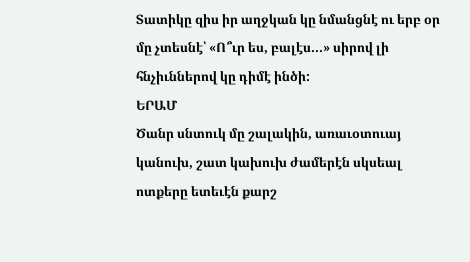Տատիկը զիս իր աղջկան կը նմանցնէ ու երբ օր մը չտեսնէ՝ «Ո՞ւր ես, բալէս...» սիրով լի հնչիւններով կը դիմէ ինծի:
ԵՐԱՄ
Ծանր սնտուկ մը շալակին, առաւօտուայ կանուխ, շատ կախուխ ժամերէն սկսեալ ոտքերը ետեւէն քարշ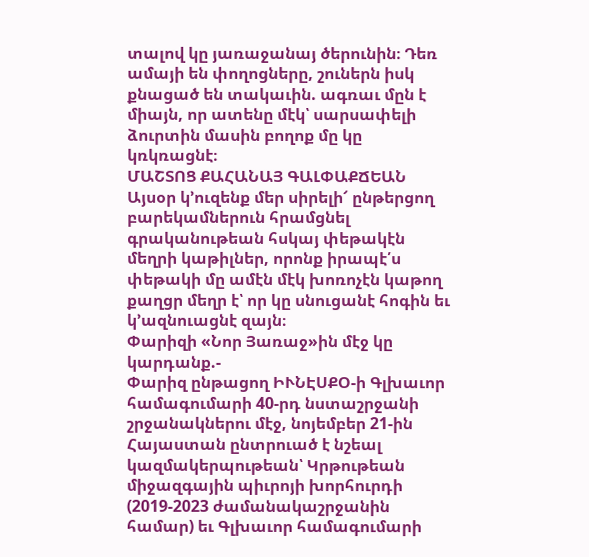տալով կը յառաջանայ ծերունին։ Դեռ ամայի են փողոցները, շուներն իսկ քնացած են տակաւին. ագռաւ մըն է միայն, որ ատենը մէկ՝ սարսափելի ձուրտին մասին բողոք մը կը կռկռացնէ։
ՄԱՇՏՈՑ ՔԱՀԱՆԱՅ ԳԱԼՓԱՔՃԵԱՆ
Այսօր կ՚ուզենք մեր սիրելի՜ ընթերցող բարեկամներուն հրամցնել գրականութեան հսկայ փեթակէն մեղրի կաթիլներ, որոնք իրապէ՛ս փեթակի մը ամէն մէկ խոռոչէն կաթող քաղցր մեղր է՝ որ կը սնուցանէ հոգին եւ կ՚ազնուացնէ զայն։
Փարիզի «Նոր Յառաջ»ին մէջ կը կարդանք.-
Փարիզ ընթացող ԻՒՆԷՍՔՕ-ի Գլխաւոր համագումարի 40-րդ նստաշրջանի շրջանակներու մէջ, նոյեմբեր 21-ին Հայաստան ընտրուած է նշեալ կազմակերպութեան՝ Կրթութեան միջազգային պիւրոյի խորհուրդի (2019-2023 ժամանակաշրջանին համար) եւ Գլխաւոր համագումարի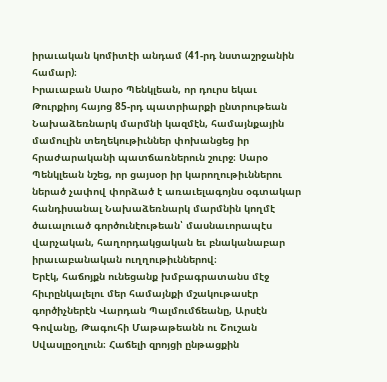իրաւական կոմիտէի անդամ (41-րդ նստաշրջանին համար)։
Իրաւաբան Սարօ Պենկլեան, որ դուրս եկաւ Թուրքիոյ հայոց 85-րդ պատրիարքի ընտրութեան Նախաձեռնարկ մարմնի կազմէն, համայնքային մամուլին տեղեկութիւններ փոխանցեց իր հրաժարականի պատճառներուն շուրջ։ Սարօ Պենկլեան նշեց, որ ցայսօր իր կարողութիւններու ներած չափով փորձած է առաւելագոյնս օգտակար հանդիսանալ Նախաձեռնարկ մարմնին կողմէ ծաւալուած գործունէութեան՝ մասնաւորապէս վարչական, հաղորդակցական եւ բնականաբար իրաւաբանական ուղղութիւններով։
Երէկ, հաճոյքն ունեցանք խմբագրատանս մէջ հիւրընկալելու մեր համայնքի մշակութասէր գործիչներէն Վարդան Պալմումճեանը, Արսէն Գովանը, Թագուհի Մաթաթեանն ու Շուշան Սվասլըօղլուն։ Հաճելի զրոյցի ընթացքին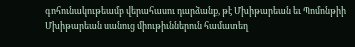գոհունակութեամբ վերահասու դարձանք, թէ Մխիթարեան եւ Պոմոնթիի Մխիթարեան սանուց միութիւններուն համատեղ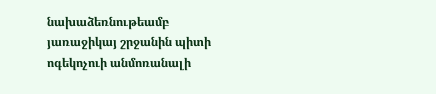նախաձեռնութեամբ յառաջիկայ շրջանին պիտի ոգեկոչուի անմոռանալի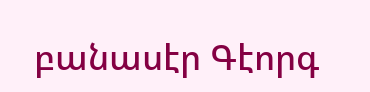բանասէր Գէորգ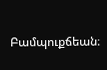Բամպուքճեան։